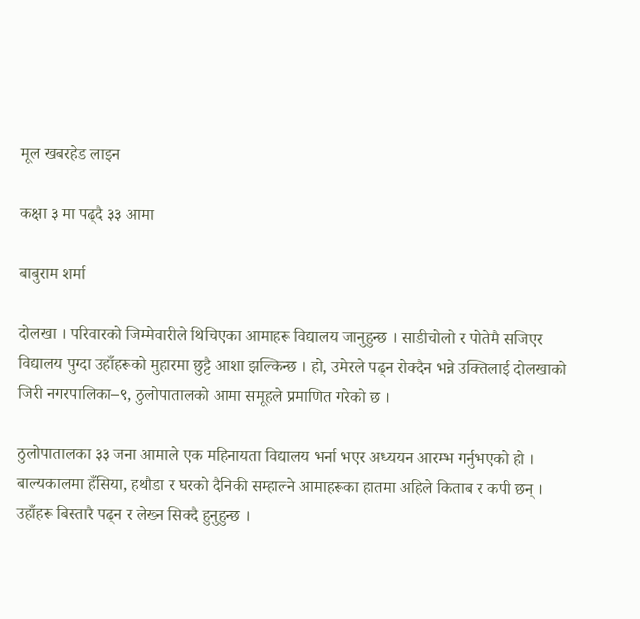मूल खबरहेड लाइन

कक्षा ३ मा पढ्दै ३३ आमा

बाबुराम शर्मा

दोलखा । परिवारको जिम्मेवारीले थिचिएका आमाहरू विद्यालय जानुहुन्छ । साडीचोलो र पोतेमै सजिएर विद्यालय पुग्दा उहाँहरूको मुहारमा छुट्टै आशा झल्किन्छ । हो, उमेरले पढ्न रोक्दैन भन्ने उक्तिलाई दोलखाको जिरी नगरपालिका–९, ठुलोपातालको आमा समूहले प्रमाणित गरेको छ ।

ठुलोपातालका ३३ जना आमाले एक महिनायता विद्यालय भर्ना भएर अध्ययन आरम्भ गर्नुभएको हो । बाल्यकालमा हँसिया, हथौडा र घरको दैनिकी सम्हाल्ने आमाहरूका हातमा अहिले किताब र कपी छन् । उहाँहरू बिस्तारै पढ्न र लेख्न सिक्दै हुनुहुन्छ ।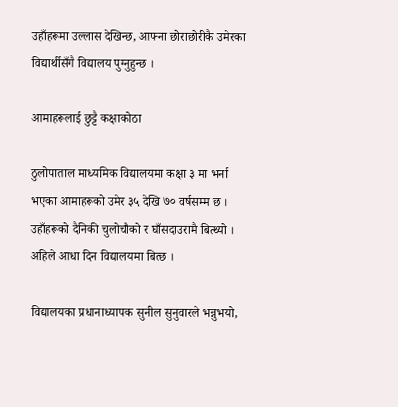उहाँहरूमा उल्लास देखिन्छ, आफ्ना छोराछोरीकै उमेरका विद्यार्थीसँगै विद्यालय पुग्नुहुन्छ ।

आमाहरूलाई छुट्टै कक्षाकोठा

ठुलोपाताल माध्यमिक विद्यालयमा कक्षा ३ मा भर्ना भएका आमाहरूको उमेर ३५ देखि ७० वर्षसम्म छ । उहाँहरूको दैनिकी चुलोचौको र घाँसदाउरामै बित्थ्यो । अहिले आधा दिन विद्यालयमा बित्छ ।

विद्यालयका प्रधानाध्यापक सुनील सुनुवारले भन्नुभयो,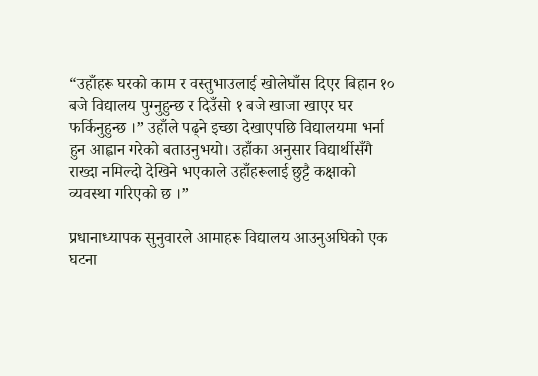“उहाँहरू घरको काम र वस्तुभाउलाई खोलेघाँस दिएर बिहान १० बजे विद्यालय पुग्नुहुन्छ र दिउँसो १ बजे खाजा खाएर घर फर्किनुहुन्छ ।” उहाँले पढ्ने इच्छा देखाएपछि विद्यालयमा भर्ना हुन आह्वान गरेको बताउनुभयो। उहाँका अनुसार विद्यार्थीसँगै राख्दा नमिल्दो देखिने भएकाले उहाँहरूलाई छुट्टै कक्षाको व्यवस्था गरिएको छ ।”

प्रधानाध्यापक सुनुवारले आमाहरू विद्यालय आउनुअघिको एक घटना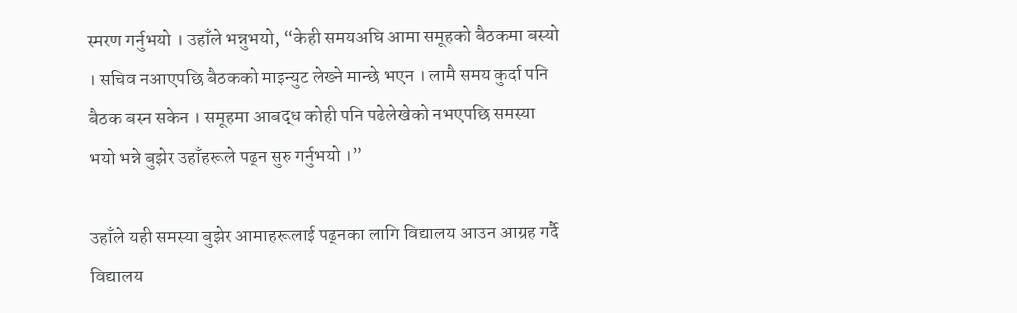स्मरण गर्नुभयो । उहाँले भन्नुभयो, “केही समयअघि आमा समूहको बैठकमा बस्यो । सचिव नआएपछि बैठकको माइन्युट लेख्ने मान्छे भएन । लामै समय कुर्दा पनि बैठक बस्न सकेन । समूहमा आबद्ध कोही पनि पढेलेखेको नभएपछि समस्या भयो भन्ने बुझेर उहाँहरूले पढ्न सुरु गर्नुभयो ।”

उहाँले यही समस्या बुझेर आमाहरूलाई पढ्नका लागि विद्यालय आउन आग्रह गर्दै विद्यालय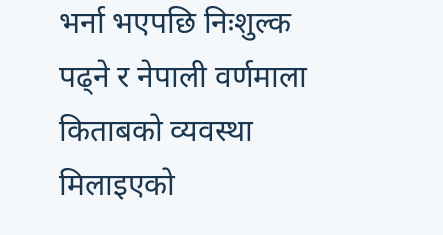भर्ना भएपछि निःशुल्क पढ्ने र नेपाली वर्णमाला किताबको व्यवस्था मिलाइएको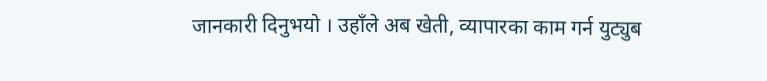जानकारी दिनुभयो । उहाँले अब खेती, व्यापारका काम गर्न युट्युब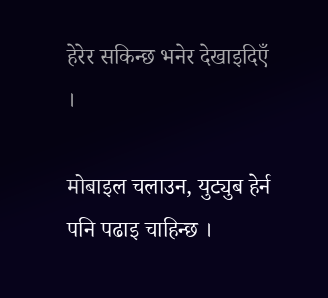हेरेर सकिन्छ भनेर देखाइदिएँ ।

मोबाइल चलाउन, युट्युब हेर्न पनि पढाइ चाहिन्छ ।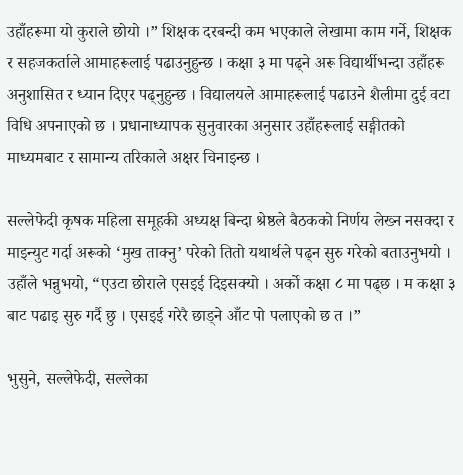उहाँहरूमा यो कुराले छोयो ।” शिक्षक दरबन्दी कम भएकाले लेखामा काम गर्ने, शिक्षक र सहजकर्ताले आमाहरूलाई पढाउनुहुन्छ । कक्षा ३ मा पढ्ने अरू विद्यार्थीभन्दा उहाँहरू अनुशासित र ध्यान दिएर पढ्नुहुन्छ । विद्यालयले आमाहरूलाई पढाउने शैलीमा दुई वटा विधि अपनाएको छ । प्रधानाध्यापक सुनुवारका अनुसार उहाँहरूलाई सङ्गीतको माध्यमबाट र सामान्य तरिकाले अक्षर चिनाइन्छ ।

सल्लेफेदी कृषक महिला समूहकी अध्यक्ष बिन्दा श्रेष्ठले बैठकको निर्णय लेख्न नसक्दा र माइन्युट गर्दा अरूको ‘मुख ताक्नु’ परेको तितो यथार्थले पढ्न सुरु गरेको बताउनुभयो । उहाँले भन्नुभयो, “एउटा छोराले एसइई दिइसक्यो । अर्को कक्षा ८ मा पढ्छ । म कक्षा ३ बाट पढाइ सुरु गर्दै छु । एसइई गरेरै छाड्ने आँट पो पलाएको छ त ।”

भुसुने, सल्लेफेदी, सल्लेका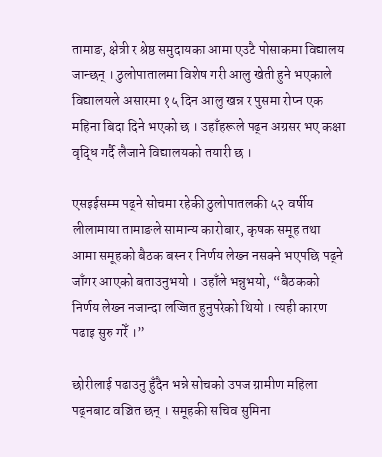तामाङ, क्षेत्री र श्रेष्ठ समुदायका आमा एउटै पोसाकमा विद्यालय जान्छन् । ठुलोपातालमा विशेष गरी आलु खेती हुने भएकाले विद्यालयले असारमा १५ दिन आलु खन्न र पुसमा रोप्न एक महिना बिदा दिने भएको छ । उहाँहरूले पढ्न अग्रसर भए कक्षा वृद्धि गर्दै लैजाने विद्यालयको तयारी छ ।

एसइईसम्म पढ्ने सोचमा रहेकी ठुलोपातलकी ५२ वर्षीय लीलामाया तामाङले सामान्य कारोबार, कृषक समूह तथा आमा समूहको बैठक बस्न र निर्णय लेख्न नसक्ने भएपछि पढ्ने जाँगर आएको बताउनुभयो । उहाँले भन्नुभयो, “बैठकको निर्णय लेख्न नजान्दा लज्जित हुनुपरेको थियो । त्यही कारण पढाइ सुरु गरेँ ।”

छोरीलाई पढाउनु हुँदैन भन्ने सोचको उपज ग्रामीण महिला पढ्नबाट वञ्चित छन् । समूहकी सचिव सुमिना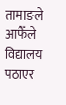तामाङले आफैँले विद्यालय पठाएर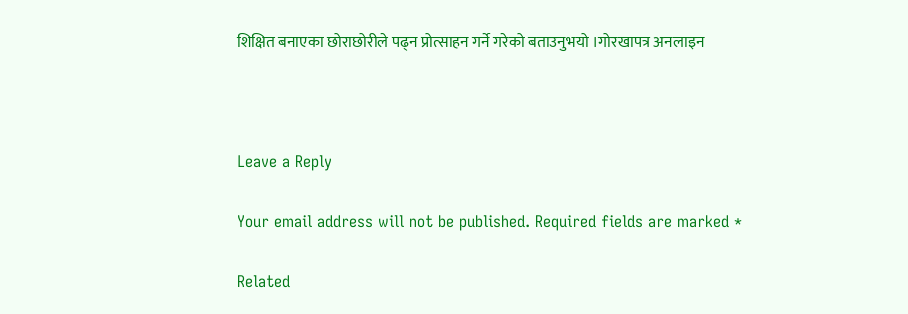शिक्षित बनाएका छोराछोरीले पढ्न प्रोत्साहन गर्ने गरेको बताउनुभयो ।गोरखापत्र अनलाइन



Leave a Reply

Your email address will not be published. Required fields are marked *

Related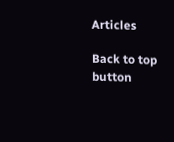Articles

Back to top button